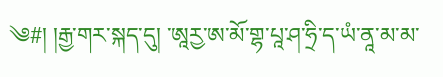༄#། །རྒྱ་གར་སྐད་དུ། ་ཨཱརྱ་ཨ་མོ་གྷ་པཱ་ཤ་ཧྲི་ད་ཡཾ་ནཱ་མ་མ་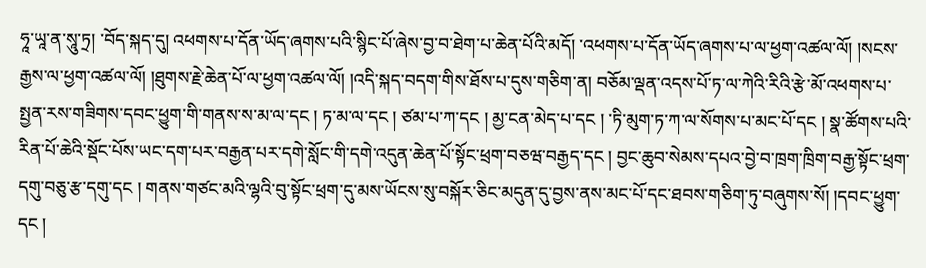ཧཱ་ཡཱ་ན་སཱུ་ཏྲ། ་བོད་སྐད་དུ། འཕགས་པ་དོན་ཡོད་ཞགས་པའི་སྙིང་པོ་ཞེས་བྱ་བ་ཐེག་པ་ཆེན་པོའི་མདོ། ་འཕགས་པ་དོན་ཡོད་ཞགས་པ་ལ་ཕྱག་འཚལ་ལོ། །སངས་རྒྱས་ལ་ཕྱག་འཚལ་ལོ། །ཐུགས་རྗེ་ཆེན་པོ་ལ་ཕྱག་འཚལ་ལོ། །འདི་སྐད་བདག་གིས་ཐོས་པ་དུས་གཅིག་ན། བཅོམ་ལྡན་འདས་པོ་ཏ་ལ་ཀེའི་རིའི་རྩེ་མོ་འཕགས་པ་སྤྱན་རས་གཟིགས་དབང་ཕྱུག་གི་གནས་ས་མ་ལ་དང ། ཏ་མ་ལ་དང ། ཙམ་པ་ཀ་དང ། མྱ་ངན་མེད་པ་དང ། ་ཏི་མུག་ཏ་ཀ་ལ་སོགས་པ་མང་པོ་དང ། སྣ་ཚོགས་པའི་རིན་པོ་ཆེའི་སྡོང་པོས་ཡང་དག་པར་བརྒྱན་པར་དགེ་སློང་གི་དགེ་འདུན་ཆེན་པོ་སྟོང་ཕྲག་བཅཝ་བརྒྱད་དང ། བྱང་ཆུབ་སེམས་དཔའ་བྱེ་བ་ཁྲག་ཁྲིག་བརྒྱ་སྟོང་ཕྲག་དགུ་བཅུ་རྩ་དགུ་དང ། གནས་གཙང་མའི་ལྷའི་བུ་སྟོང་ཕྲག་དུ་མས་ཡོངས་སུ་བསྐོར་ཅིང་མདུན་དུ་བྱས་ནས་མང་པོ་དང་ཐབས་གཅིག་ཏུ་བཞུགས་སོ། །དབང་ཕྱུག་དང །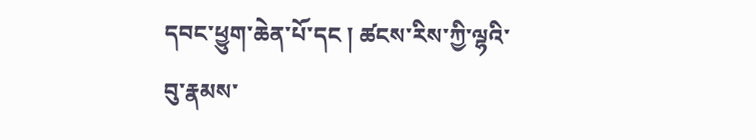དབང་ཕྱུག་ཆེན་པོ་དང ། ཚངས་རིས་ཀྱི་ལྷའི་བུ་རྣམས་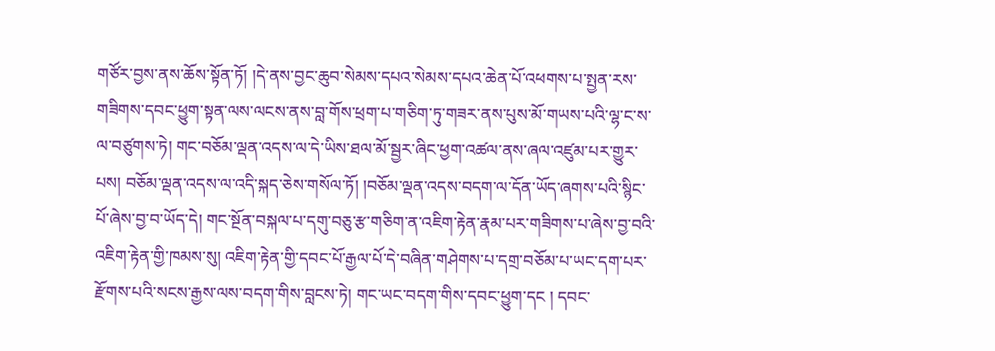གཙོར་བྱས་ནས་ཆོས་སྟོན་ཏོ། །དེ་ནས་བྱང་ཆུབ་སེམས་དཔའ་སེམས་དཔའ་ཆེན་པོ་འཕགས་པ་སྤྱན་རས་གཟིགས་དབང་ཕྱུག་སྟན་ལས་ལངས་ནས་བླ་གོས་ཕྲག་པ་གཅིག་ཏུ་གཟར་ནས་པུས་མོ་གཡས་པའི་ལྷ་ང་ས་ལ་བཙུགས་ཏེ། གང་བཅོམ་ལྡན་འདས་ལ་དེ་ཡིས་ཐལ་མོ་སྦྱར་ཞིང་ཕྱག་འཚལ་ནས་ཞལ་འཛུམ་པར་གྱུར་པས། བཅོམ་ལྡན་འདས་ལ་འདི་སྐད་ཅེས་གསོལ་ཏོ། །བཅོམ་ལྡན་འདས་བདག་ལ་དོན་ཡོད་ཞགས་པའི་སྙིང་པོ་ཞེས་བྱ་བ་ཡོད་དེ། གང་སྔོན་བསྐལ་པ་དགུ་བཅུ་རྩ་གཅིག་ན་འཇིག་རྟེན་རྣམ་པར་གཟིགས་པ་ཞེས་བྱ་བའི་འཇིག་རྟེན་གྱི་ཁམས་སུ། འཇིག་རྟེན་གྱི་དབང་པོ་རྒྱལ་པོ་དེ་བཞིན་གཤེགས་པ་དགྲ་བཅོམ་པ་ཡང་དག་པར་རྫོགས་པའི་སངས་རྒྱས་ལས་བདག་གིས་བླངས་ཏེ། གང་ཡང་བདག་གིས་དབང་ཕྱུག་དང ། དབང་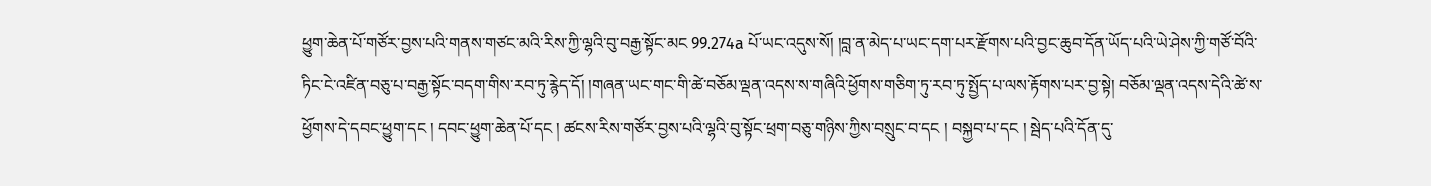ཕྱུག་ཆེན་པོ་གཙོར་བྱས་པའི་གནས་གཙང་མའི་རིས་ཀྱི་ལྷའི་བུ་བརྒྱ་སྟོང་མང 99.274a པོ་ཡང་འདུས་སོ། །བླ་ན་མེད་པ་ཡང་དག་པར་རྫོགས་པའི་བྱང་ཆུབ་དོན་ཡོད་པའི་ཡེ་ཤེས་ཀྱི་གཙོ་བོའི་ཏིང་ངེ་འཛིན་བཅུ་པ་བརྒྱ་སྟོང་བདག་གིས་རབ་ཏུ་རྙེད་དོ། །གཞན་ཡང་གང་གི་ཚེ་བཅོམ་ལྡན་འདས་ས་གཞིའི་ཕྱོགས་གཅིག་ཏུ་རབ་ཏུ་སྤྱོད་པ་ལས་རྟོགས་པར་བྱ་སྟེ། བཅོམ་ལྡན་འདས་དེའི་ཚེ་ས་ཕྱོགས་དེ་དབང་ཕྱུག་དང ། དབང་ཕྱུག་ཆེན་པོ་དང ། ཚངས་རིས་གཙོར་བྱས་པའི་ལྷའི་བུ་སྟོང་ཕྲག་བཅུ་གཉིས་ཀྱིས་བསྲུང་བ་དང ། བསྐྱབ་པ་དང ། སྦེད་པའི་དོན་དུ་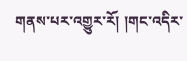གནས་པར་འགྱུར་རོ། །གང་འདིར་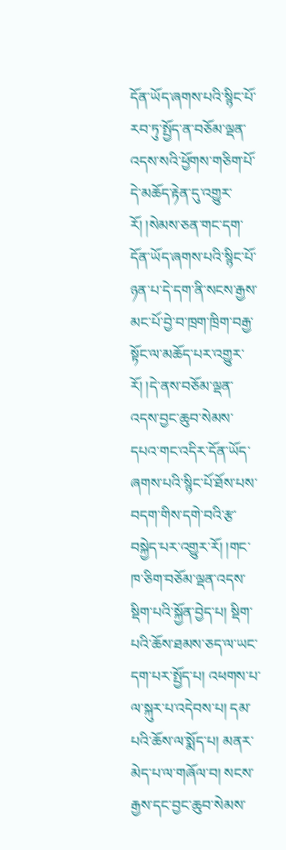དོན་ཡོད་ཞགས་པའི་སྙིང་པོ་རབ་ཏུ་སྤྱོད་ན་བཅོམ་ལྡན་འདས་སའི་ཕྱོགས་གཅིག་པོ་དེ་མཆོད་རྟེན་དུ་འགྱུར་རོ། །སེམས་ཅན་གང་དག་དོན་ཡོད་ཞགས་པའི་སྙིང་པོ་ཉན་པ་དེ་དག་ནི་སངས་རྒྱས་མང་པོ་བྱེ་བ་ཁྲག་ཁྲིག་བརྒྱ་སྟོང་ལ་མཆོད་པར་འགྱུར་རོ། །དེ་ནས་བཅོམ་ལྡན་འདས་བྱང་ཆུབ་སེམས་དཔའ་གང་འདིར་དོན་ཡོད་ཞགས་པའི་སྙིང་པོ་ཐོས་པས་བདག་གིས་དགེ་བའི་རྩ་བསྐྱེད་པར་འགྱུར་རོ། །གང་ཁ་ཅིག་བཅོམ་ལྡན་འདས་སྡིག་པའི་སྐྱོན་བྱེད་པ། སྡིག་པའི་ཆོས་ཐམས་ཅད་ལ་ཡང་དག་པར་སྤྱོད་པ། འཕགས་པ་ལ་སྐུར་པ་འདེབས་པ། དམ་པའི་ཆོས་ལ་སྨོད་པ། མནར་མེད་པ་ལ་གཞོལ་བ། སངས་རྒྱས་དང་བྱང་ཆུབ་སེམས་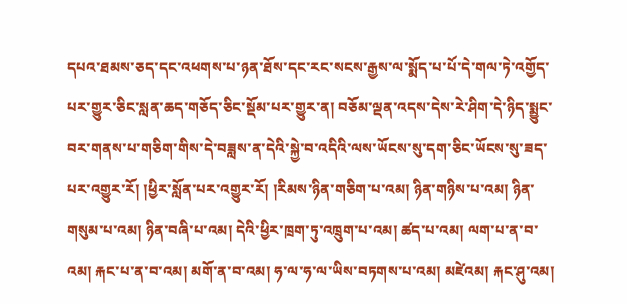དཔའ་ཐམས་ཅད་དང་འཕགས་པ་ཉན་ཐོས་དང་རང་སངས་རྒྱས་ལ་སྨོད་པ་པོ་དེ་གལ་ཏེ་འགྱོད་པར་གྱུར་ཅིང་སླན་ཆད་གཅོད་ཅིང་སྡོམ་པར་གྱུར་ན། བཅོམ་ལྡན་འདས་དེས་རེ་ཤིག་དེ་ཉིད་སྨྱུང་བར་གནས་པ་གཅིག་གིས་དེ་བཟླས་ན་དེའི་སྐྱེ་བ་འདིའི་ལས་ཡོངས་སུ་དག་ཅིང་ཡོངས་སུ་ཟད་པར་འགྱུར་རོ། །ཕྱིར་སློན་པར་འགྱུར་རོ། །རིམས་ཉིན་གཅིག་པ་འམ། ཉིན་གཉིས་པ་འམ། ཉིན་གསུམ་པ་འམ། ཉིན་བཞི་པ་འམ། དེའི་ཕྱིར་ཁྲག་ཏུ་འཁྲུག་པ་འམ། ཚད་པ་འམ། ལག་པ་ན་བ་འམ། རྐང་པ་ན་བ་འམ། མགོ་ན་བ་འམ། ཧ་ལ་ཧ་ལ་ཡིས་བཏགས་པ་འམ། མཛེའམ། རྐང་ཤུ་འམ།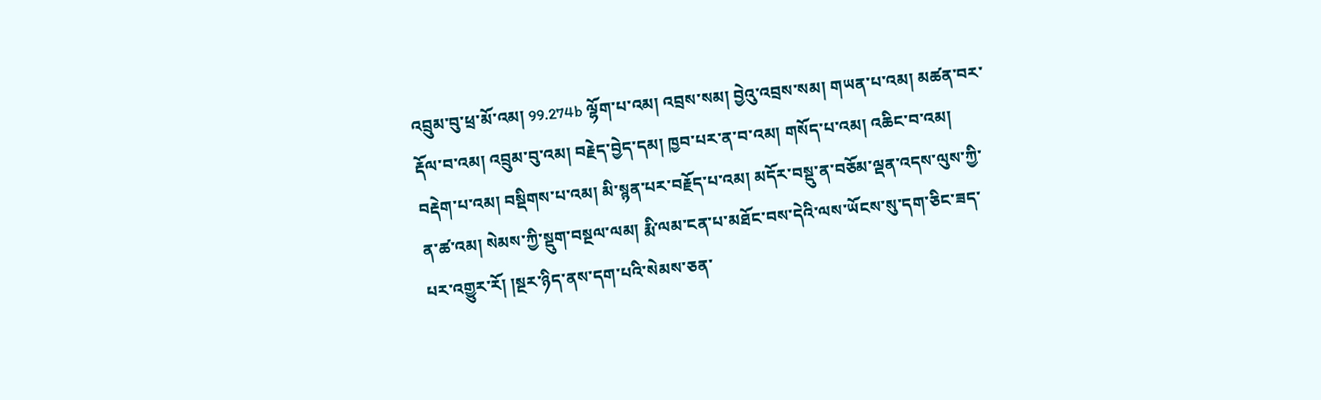འབྲུམ་བུ་ཕྲ་མོ་འམ། 99.274b ལྷོག་པ་འམ། འབྲས་སམ། བྱེའུ་འབྲས་སམ། གཡན་པ་འམ། མཚན་བར་རྡོལ་བ་འམ། འབྲུམ་བུ་འམ། བརྗེད་བྱེད་དམ། ཁྱབ་པར་ན་བ་འམ། གསོད་པ་འམ། འཆིང་བ་འམ། བརྡེག་པ་འམ། བསྡིགས་པ་འམ། མི་སྙན་པར་བརྗོད་པ་འམ། མདོར་བསྡུ་ན་བཅོམ་ལྡན་འདས་ལུས་ཀྱི་ན་ཚ་འམ། སེམས་ཀྱི་སྡུག་བསྔལ་ལམ། རྨི་ལམ་ངན་པ་མཐོང་བས་དེའི་ལས་ཡོངས་སུ་དག་ཅིང་ཟད་པར་འགྱུར་རོ། །སྔར་ཉིད་ནས་དག་པའི་སེམས་ཅན་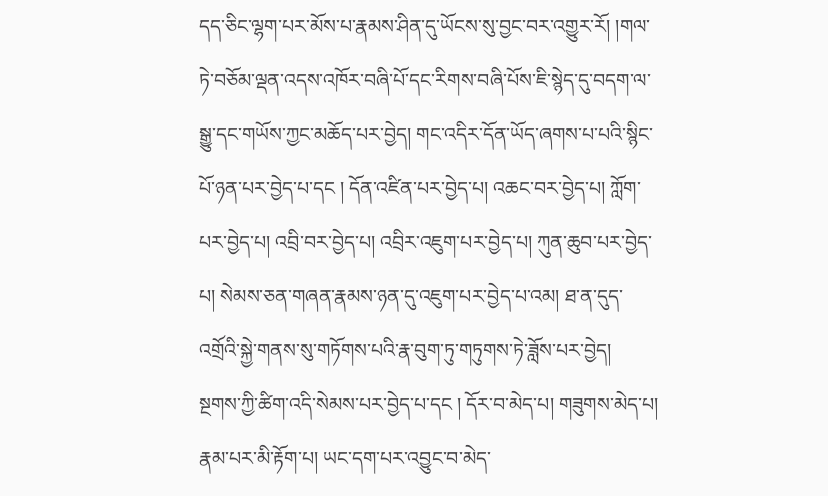དད་ཅིང་ལྷག་པར་མོས་པ་རྣམས་ཤིན་དུ་ཡོངས་སུ་བྱང་བར་འགྱུར་རོ། །གལ་ཏེ་བཅོམ་ལྡན་འདས་འཁོར་བཞི་པོ་དང་རིགས་བཞི་པོས་ཇི་སྙེད་དུ་བདག་ལ་སྒྱུ་དང་གཡོས་ཀྱང་མཆོད་པར་བྱེད། གང་འདིར་དོན་ཡོད་ཞགས་པ་པའི་སྙིང་པོ་ཉན་པར་བྱེད་པ་དང ། དོན་འཛིན་པར་བྱེད་པ། འཆང་བར་བྱེད་པ། ཀློག་པར་བྱེད་པ། འབྲི་བར་བྱེད་པ། འབྲིར་འཇུག་པར་བྱེད་པ། ཀུན་ཆུབ་པར་བྱེད་པ། སེམས་ཅན་གཞན་རྣམས་ཉན་དུ་འཇུག་པར་བྱེད་པ་འམ། ཐ་ན་དུད་འགྲོའི་སྐྱེ་གནས་སུ་གཏོགས་པའི་རྣ་བུག་ཏུ་གཏུགས་ཏེ་ཟློས་པར་བྱེད། སྔགས་ཀྱི་ཚིག་འདི་སེམས་པར་བྱེད་པ་དང ། དོར་བ་མེད་པ། གཟུགས་མེད་པ། རྣམ་པར་མི་རྟོག་པ། ཡང་དག་པར་འབྱུང་བ་མེད་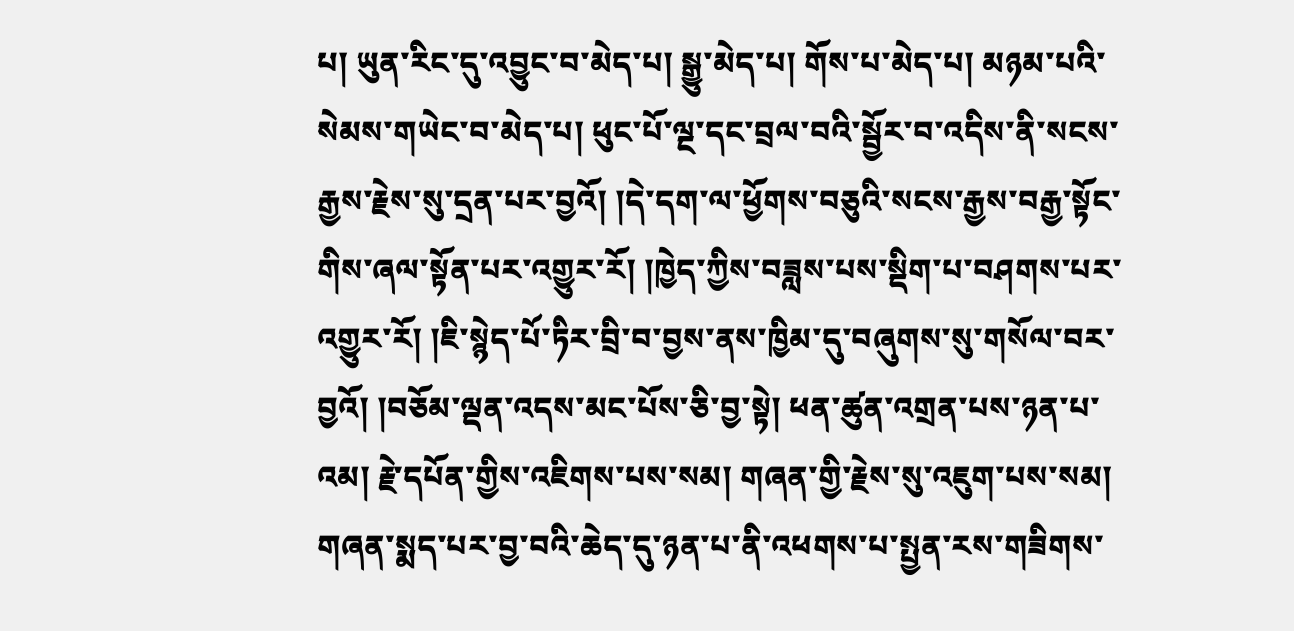པ། ཡུན་རིང་དུ་འབྱུང་བ་མེད་པ། སྒྱུ་མེད་པ། གོས་པ་མེད་པ། མཉམ་པའི་སེམས་གཡེང་བ་མེད་པ། ཕུང་པོ་ལྔ་དང་བྲལ་བའི་སྦྱོར་བ་འདིས་ནི་སངས་རྒྱས་རྗེས་སུ་དྲན་པར་བྱའོ། །དེ་དག་ལ་ཕྱོགས་བཅུའི་སངས་རྒྱས་བརྒྱ་སྟོང་གིས་ཞལ་སྟོན་པར་འགྱུར་རོ། །ཁྱེད་ཀྱིས་བཟླས་པས་སྡིག་པ་བཤགས་པར་འགྱུར་རོ། །ཇི་སྙེད་པོ་ཏིར་བྲི་བ་བྱས་ནས་ཁྱིམ་དུ་བཞུགས་སུ་གསོལ་བར་བྱའོ། །བཅོམ་ལྡན་འདས་མང་པོས་ཅི་བྱ་སྟེ། ཕན་ཚུན་འགྲན་པས་ཉན་པ་འམ། རྗེ་དཔོན་གྱིས་འཇིགས་པས་སམ། གཞན་གྱི་རྗེས་སུ་འཇུག་པས་སམ། གཞན་སྨད་པར་བྱ་བའི་ཆེད་དུ་ཉན་པ་ནི་འཕགས་པ་སྤྱན་རས་གཟིགས་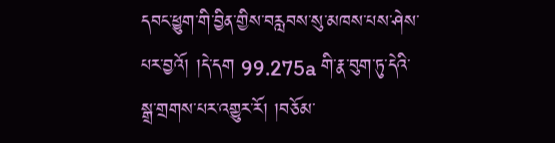དབང་ཕྱུག་གི་བྱིན་གྱིས་བརླབས་སུ་མཁས་པས་ཤེས་པར་བྱའོ། །དེ་དག 99.275a གི་རྣ་བུག་ཏུ་དེའི་སྒྲ་གྲགས་པར་འགྱུར་རོ། །བཅོམ་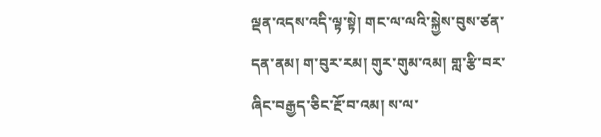ལྡན་འདས་འདི་ལྟ་སྟེ། གང་ལ་ལའི་སྐྱེས་བུས་ཙན་དན་ནམ། ག་བུར་རམ། གུར་གུམ་འམ། གླ་རྩི་བར་ཞིང་བརྒྱད་ཅིང་རྔོ་བ་འམ། ས་ལ་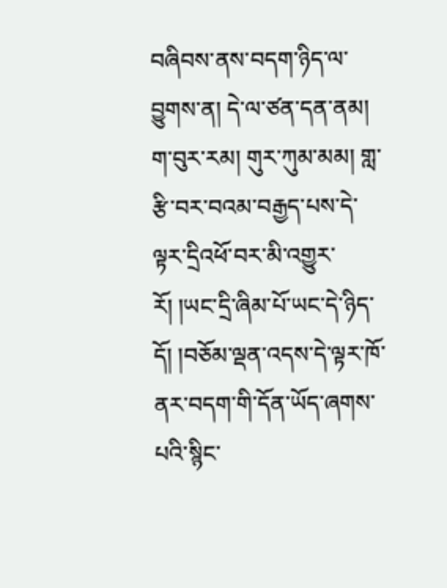བཞིབས་ནས་བདག་ཉིད་ལ་བྱུགས་ན། དེ་ལ་ཙན་དན་ནམ། ག་བུར་རམ། གུར་ཀུམ་མམ། གླ་རྩི་བར་བའམ་བརྒྱད་པས་དེ་ལྟར་དྲིའཕོ་བར་མི་འགྱུར་རོ། །ཡང་དྲི་ཞིམ་པོ་ཡང་དེ་ཉིད་དོ། །བཅོམ་ལྡན་འདས་དེ་ལྟར་ཁོ་ནར་བདག་གི་དོན་ཡོད་ཞགས་པའི་སྙིང་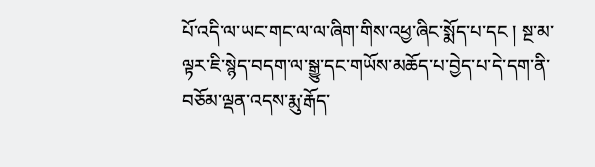པོ་འདི་ལ་ཡང་གང་ལ་ལ་ཞིག་གིས་འཕྱ་ཞིང་སྨོད་པ་དང ། སྔ་མ་ལྟར་ཇི་སྙེད་བདག་ལ་སྒྱུ་དང་གཡོས་མཆོད་པ་བྱེད་པ་དེ་དག་ནི་བཅོམ་ལྡན་འདས་རྨུ་རྒོད་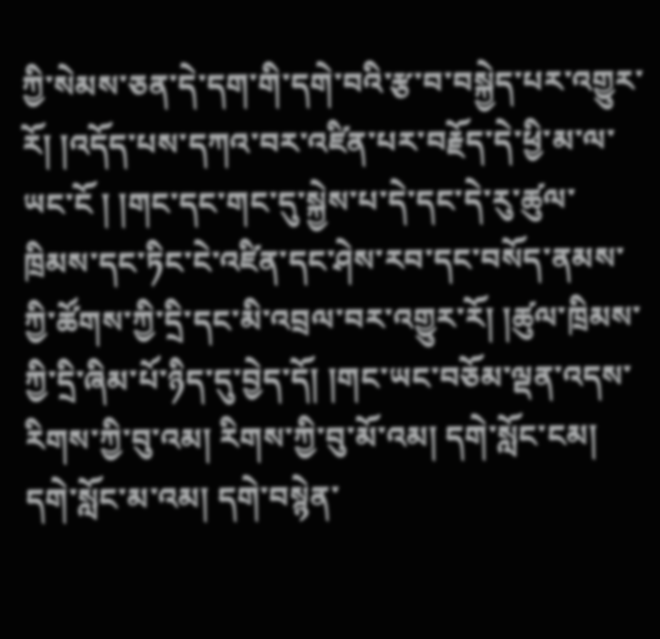ཀྱི་སེམས་ཅན་དེ་དག་གི་དགེ་བའི་རྩ་བ་བསྐྱེད་པར་འགྱུར་རོ། །འདོད་པས་དཀའ་བར་འཛིན་པར་བརྗོད་དེ་ཕྱི་མ་ལ་ཡང་ངོ ། །གང་དང་གང་དུ་སྐྱེས་པ་དེ་དང་དེ་རུ་ཚུལ་ཁྲིམས་དང་ཏིང་ངེ་འཛིན་དང་ཤེས་རབ་དང་བསོད་ནམས་ཀྱི་ཚོགས་ཀྱི་དྲི་དང་མི་འབྲལ་བར་འགྱུར་རོ། །ཚུལ་ཁྲིམས་ཀྱི་དྲི་ཞིམ་པོ་ཉིད་དུ་བྱེད་དོ། །གང་ཡང་བཅོམ་ལྡན་འདས་རིགས་ཀྱི་བུ་འམ། རིགས་ཀྱི་བུ་མོ་འམ། དགེ་སློང་ངམ། དགེ་སློང་མ་འམ། དགེ་བསྙེན་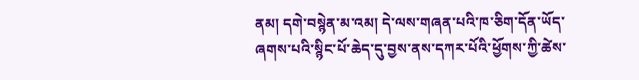ནམ། དགེ་བསྙེན་མ་འམ། དེ་ལས་གཞན་པའི་ཁ་ཅིག་དོན་ཡོད་ཞགས་པའི་སྙིང་པོ་ཆེད་དུ་བྱས་ནས་དཀར་པོའི་ཕྱོགས་ཀྱི་ཚེས་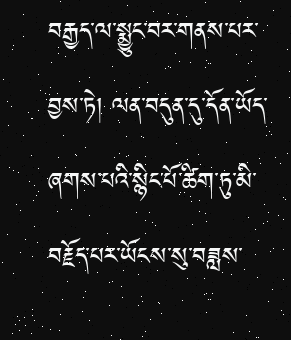བརྒྱད་ལ་སྨྱུང་བར་གནས་པར་བྱས་ཏེ། ལན་བདུན་དུ་དོན་ཡོད་ཞགས་པའི་སྙིང་པོ་ཚིག་ཏུ་མི་བརྗོད་པར་ཡོངས་སུ་བཟླས་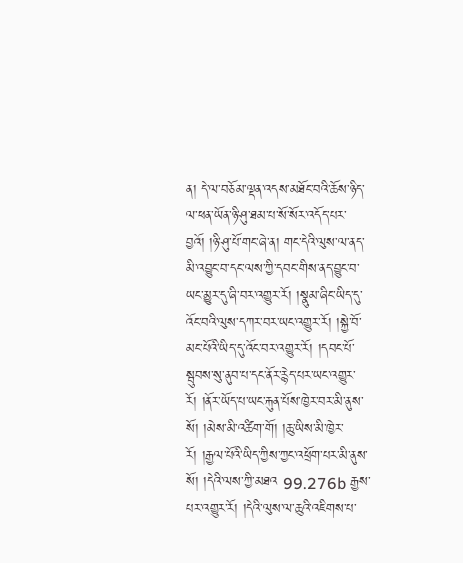ན། དེ་ལ་བཅོམ་ལྡན་འདས་མཐོང་བའི་ཆོས་ཉིད་ལ་ཕན་ཡོན་ཉི་ཤུ་ཐམ་པ་སོ་སོར་འདོད་པར་བྱའོ། །ཉི་ཤུ་པོ་གང་ཞེ་ན། གང་དེའི་ལུས་ལ་ནད་མི་འབྱུང་བ་དང་ལས་ཀྱི་དབང་གིས་ནད་བྱུང་བ་ཡང་མྱུར་དུ་ཞི་བར་འགྱུར་རོ། །སྣུམ་ཞིང་ཡིད་དུ་འོང་བའི་ལུས་དཀར་བར་ཡང་འགྱུར་རོ། །སྐྱེ་བོ་མང་པོའི་ཡིད་དུ་འོང་བར་འགྱུར་རོ། །དབང་པོ་སྦུབས་སུ་ནུབ་པ་དང་ནོར་རྙེད་པར་ཡང་འགྱུར་རོ། །ནོར་ཡོད་པ་ཡང་རྐུན་པོས་ཁྱེར་བར་མི་ནུས་སོ། །མེས་མི་འཚིག་གོ། །ཆུ་ཡིས་མི་ཁྱེར་རོ། །རྒྱལ་པོའི་ཡིད་ཀྱིས་ཀྱང་འཕྲོག་པར་མི་ནུས་སོ། །དེའི་ལས་ཀྱི་མཐའ 99.276b རྒྱས་པར་འགྱུར་རོ། །དེའི་ལུས་ལ་ཆུའི་འཇིགས་པ་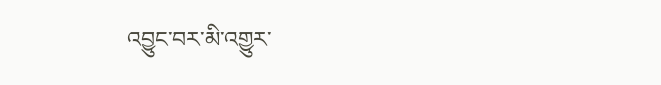འབྱུང་བར་མི་འགྱུར་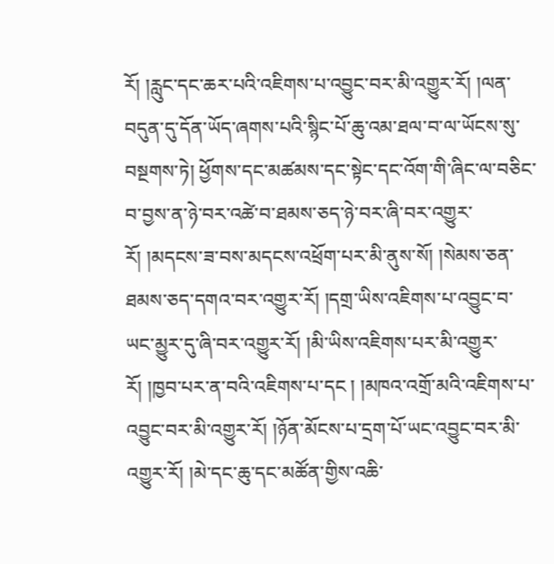རོ། །རླུང་དང་ཆར་པའི་འཇིགས་པ་འབྱུང་བར་མི་འགྱུར་རོ། །ལན་བདུན་དུ་དོན་ཡོད་ཞགས་པའི་སྙིང་པོ་ཆུ་འམ་ཐལ་བ་ལ་ཡོངས་སུ་བསྔགས་ཏེ། ཕྱོགས་དང་མཚམས་དང་སྟེང་དང་འོག་གི་ཞིང་ལ་བཅིང་བ་བྱས་ན་ཉེ་བར་འཚེ་བ་ཐམས་ཅད་ཉེ་བར་ཞི་བར་འགྱུར་རོ། །མདངས་ཟ་བས་མདངས་འཕྲོག་པར་མི་ནུས་སོ། །སེམས་ཅན་ཐམས་ཅད་དགའ་བར་འགྱུར་རོ། །དགྲ་ཡིས་འཇིགས་པ་འབྱུང་བ་ཡང་མྱུར་དུ་ཞི་བར་འགྱུར་རོ། །མི་ཡིས་འཇིགས་པར་མི་འགྱུར་རོ། །ཁྱབ་པར་ན་བའི་འཇིགས་པ་དང ། །མཁའ་འགྲོ་མའི་འཇིགས་པ་འབྱུང་བར་མི་འགྱུར་རོ། །ཉོན་མོངས་པ་དྲག་པོ་ཡང་འབྱུང་བར་མི་འགྱུར་རོ། །མེ་དང་ཆུ་དང་མཚོན་གྱིས་འཆི་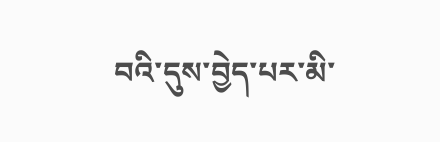བའི་དུས་བྱེད་པར་མི་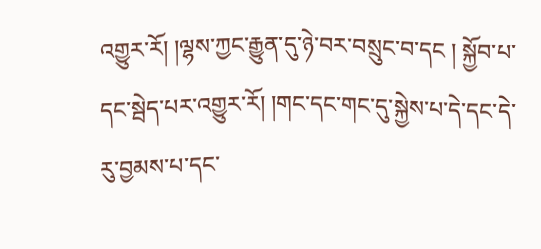འགྱུར་རོ། །ལྷས་ཀྱང་རྒྱུན་དུ་ཉེ་བར་བསྲུང་བ་དང ། སྐྱོབ་པ་དང་སྦེད་པར་འགྱུར་རོ། །གང་དང་གང་དུ་སྐྱེས་པ་དེ་དང་དེ་རུ་བྱམས་པ་དང་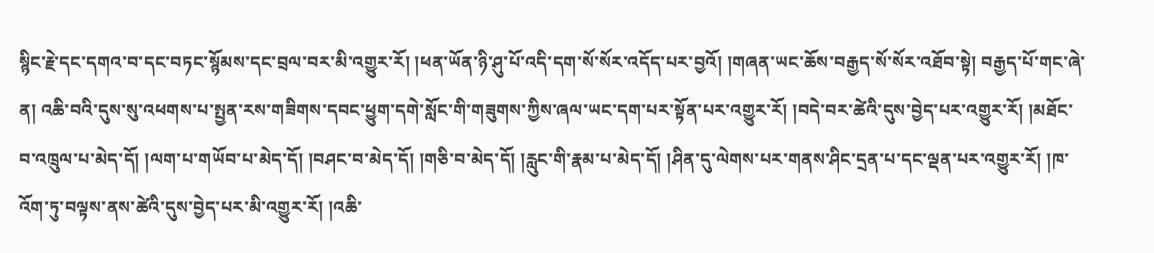སྙིང་རྗེ་དང་དགའ་བ་དང་བཏང་སྙོམས་དང་བྲལ་བར་མི་འགྱུར་རོ། །ཕན་ཡོན་ཉི་ཤུ་པོ་འདི་དག་སོ་སོར་འདོད་པར་བྱའོ། །གཞན་ཡང་ཆོས་བརྒྱད་སོ་སོར་འཐོབ་སྟེ། བརྒྱད་པོ་གང་ཞེ་ན། འཆི་བའི་དུས་སུ་འཕགས་པ་སྤྱན་རས་གཟིགས་དབང་ཕྱུག་དགེ་སློང་གི་གཟུགས་ཀྱིས་ཞལ་ཡང་དག་པར་སྟོན་པར་འགྱུར་རོ། །བདེ་བར་ཚེའི་དུས་བྱེད་པར་འགྱུར་རོ། །མཐོང་བ་འཁྲུལ་པ་མེད་དོ། །ལག་པ་གཡོབ་པ་མེད་དོ། །བཤང་བ་མེད་དོ། །གཅི་བ་མེད་དོ། །རླུང་གི་རྣམ་པ་མེད་དོ། །ཤིན་དུ་ལེགས་པར་གནས་ཤིང་དྲན་པ་དང་ལྡན་པར་འགྱུར་རོ། །ཁ་འོག་ཏུ་བལྟས་ནས་ཚེའི་དུས་བྱེད་པར་མི་འགྱུར་རོ། །འཆི་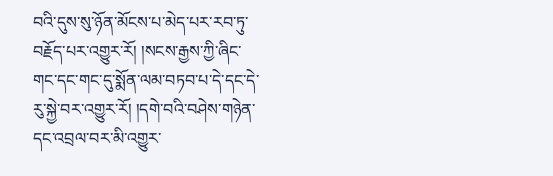བའི་དུས་སུ་ཉོན་མོངས་པ་མེད་པར་རབ་ཏུ་བརྗོད་པར་འགྱུར་རོ། །སངས་རྒྱས་ཀྱི་ཞིང་གང་དང་གང་དུ་སྨོན་ལམ་བཏབ་པ་དེ་དང་དེ་རུ་སྐྱེ་བར་འགྱུར་རོ། །དགེ་བའི་བཤེས་གཉེན་དང་འབྲལ་བར་མི་འགྱུར་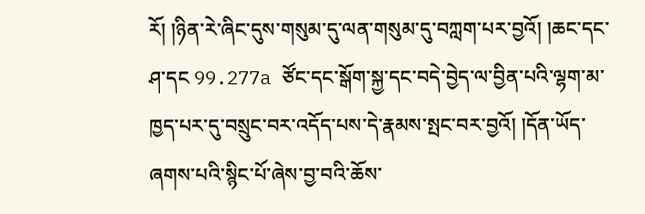རོ། །ཉིན་རེ་ཞིང་དུས་གསུམ་དུ་ལན་གསུམ་དུ་བཀླག་པར་བྱའོ། །ཆང་དང་ཤ་དང 99.277a ཙོང་དང་སྒོག་སྐྱ་དང་བདེ་བྱེད་ལ་བྱིན་པའི་ལྷག་མ་ཁྱད་པར་དུ་བསྲུང་བར་འདོད་པས་དེ་རྣམས་སྤང་བར་བྱའོ། །དོན་ཡོད་ཞགས་པའི་སྙིང་པོ་ཞེས་བྱ་བའི་ཆོས་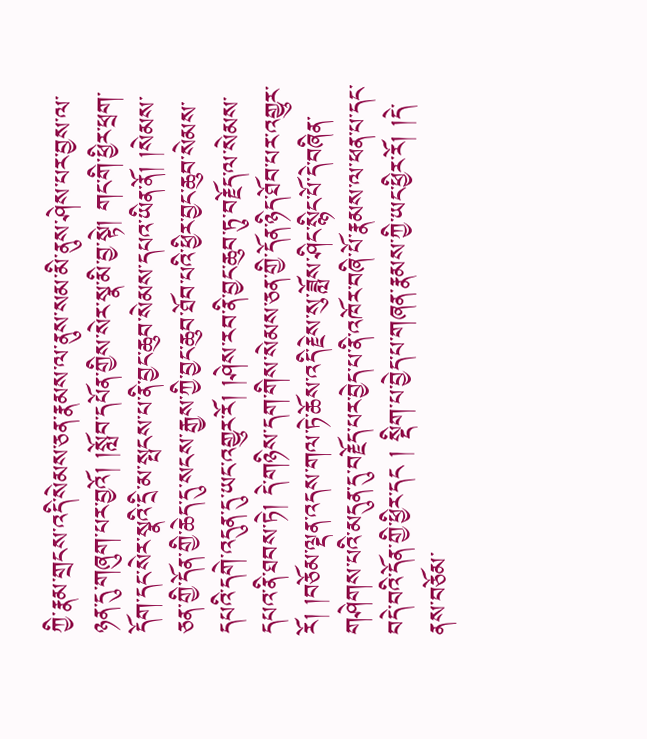ཀྱི་རྣམ་གྲངས་འདི་སེམས་ཅན་རྣམས་ལ་ནུས་སམ་མི་ནུས་ཤེས་པར་བྱས་ལ་ཉན་དུ་གཞུག་པར་བྱའོ། །སློབ་དཔོན་གྱིས་སེར་སྣ་མི་བྱ་སྟེ། གང་གི་ཕྱིར་ཕྲག་དོག་དང་སེར་སྣའི་དྲི་མ་སྤངས་པ་ནི་བྱང་ཆུབ་སེམས་དཔའ་ཡིན་ནོ། །སེམས་ཅན་གྱི་དོན་གྱི་ཆེད་དུ་སངས་རྒྱས་ཀྱི་བྱང་ཆུབ་ཐོབ་པའི་ཕྱིར་བྱང་ཆུབ་སེམས་དཔའི་དགེ་འདུན་དུ་ཡང་འགྱུར་རོ། །ཤེས་རབ་ནི་བྱང་ཆུབ་ཏུ་བརྗོད་ལ་སེམས་དཔའ་ནི་ཐབས་ཏེ། དེ་གཉིས་དག་གིས་སེམས་ཅན་གྱི་དོན་ཉིད་ཐོབ་པར་འགྱུར་རོ། །བཅོམ་ལྡན་འདས་གལ་ཏེ་ཆོས་འདི་རྗེས་སུ་ཟློས་ཤིང་སྙིང་པོ་དེ་བཞིན་གཤེགས་པའི་མདུན་དུ་བརྗོད་པར་བྱེད་པ་ནི་འཁོར་བཞི་པོ་རྣམས་ལ་ཕན་པ་དང་བདེ་བའི་དོན་གྱི་ཕྱིར་དང ། སྡིག་པ་བྱེད་པ་གཞན་རྣམས་ཀྱི་ཡང་ཕྱིར་རོ། །དེ་ནས་བཅོམ་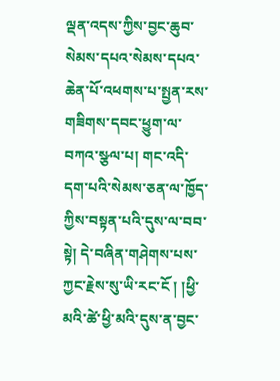ལྡན་འདས་ཀྱིས་བྱང་ཆུབ་སེམས་དཔའ་སེམས་དཔའ་ཆེན་པོ་འཕགས་པ་སྤྱན་རས་གཟིགས་དབང་ཕྱུག་ལ་བཀའ་སྩལ་པ། གང་འདི་དག་པའི་སེམས་ཅན་ལ་ཁྱོད་ཀྱིས་བསྟན་པའི་དུས་ལ་བབ་སྟེ། དེ་བཞིན་གཤེགས་པས་ཀྱང་རྗེས་སུ་ཡི་རང་ངོ ། །ཕྱི་མའི་ཚེ་ཕྱི་མའི་དུས་ན་བྱང་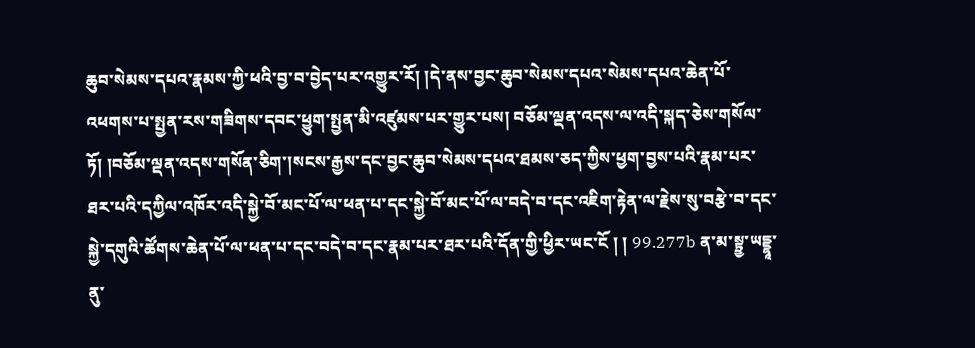ཆུབ་སེམས་དཔའ་རྣམས་ཀྱི་ཕའི་བྱ་བ་བྱེད་པར་འགྱུར་རོ། །དེ་ནས་བྱང་ཆུབ་སེམས་དཔའ་སེམས་དཔའ་ཆེན་པོ་འཕགས་པ་སྤྱན་རས་གཟིགས་དབང་ཕྱུག་སྤྱན་མི་འཛུམས་པར་གྱུར་པས། བཅོམ་ལྡན་འདས་ལ་འདི་སྐད་ཅེས་གསོལ་ཏོ། །བཅོམ་ལྡན་འདས་གསོན་ཅིག་།སངས་རྒྱས་དང་བྱང་ཆུབ་སེམས་དཔའ་ཐམས་ཅད་ཀྱིས་ཕྱག་བྱས་པའི་རྣམ་པར་ཐར་པའི་དཀྱིལ་འཁོར་འདི་སྐྱེ་བོ་མང་པོ་ལ་ཕན་པ་དང་སྐྱེ་བོ་མང་པོ་ལ་བདེ་བ་དང་འཇིག་རྟེན་ལ་རྗེས་སུ་བརྩེ་བ་དང་སྐྱེ་དགུའི་ཚོགས་ཆེན་པོ་ལ་ཕན་པ་དང་བདེ་བ་དང་རྣམ་པར་ཐར་པའི་དོན་གྱི་ཕྱིར་ཡང་ངོ ། ། 99.277b ན་མ་སྟྲྱ་ཡདྡྷཱ་ནུ་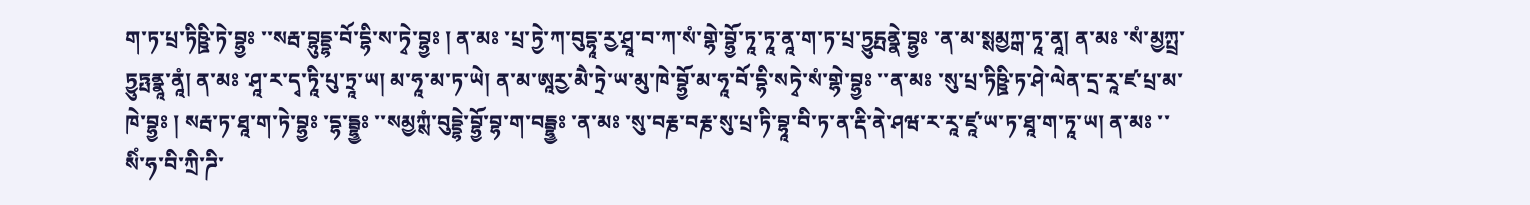ག་ཏ་པྲ་ཏིཥྛི་ཏེ་བྷྱཿ ་་སརྦ་བྷུདྡྷ་བོ་དྷི་ས་ཏྭེ་བྷྱཿ ། ན་མཿ ་པྲ་ཏྱེ་ཀ་བུདྷཱ་རྱ་ཤྲཱ་བ་ཀ་སཾ་གྷེ་བྷྱོ་ཏཱ་ཏཱ་ནཱ་ག་ཏ་པྲ་ཏྱུདྤནྣེ་བྷྱཿ ་ན་མ་སྶམྱཀྒ་ཏཱ་ནཱ། ན་མཿ ་སཾ་མྱཀྤྲ་ཏྱུཏྤནྣཱ་ནཱཾ། ན་མཿ ་ཤཱ་ར་དྭ་ཏཱི་པུ་ཏྲཱ་ཡ། མ་ཧཱ་མ་ཏ་ཡེ། ན་མ་ཨཱརྱ་མཻ་ཏྲེ་ཡ་མུ་ཁེ་བྷྱོ་མ་ཧཱ་བོ་དྷི་སཏྭེ་སཾ་གྷེ་བྷྱཿ ་་ན་མཿ ་སུ་པྲ་ཏིཥྛི་ཏ་ཤེ་ལེན་དྲ་རཱ་ཛ་པྲ་མ་ཁེ་བྷྱཿ ། སརྦ་ཏ་ཐཱ་ག་ཏེ་བྷྱཿ ་དྷ་དྦྷྱཿ ་་སམྱཀྶཾ་བུདྡྷེ་བྷྱོ་བྷ་ག་བདྦྷྱཿ ་ན་མཿ ་སུ་བརྞ་བརྞ་སུ་པྲ་ཏི་བྷཱ་བི་ཏ་ན་རྡི་ནེ་ཤཝ་ར་རཱ་ཛཱ་ཡ་ཏ་ཐཱ་ག་ཏཱ་ཡ། ན་མཿ ་་སིཾ་ཧ་བི་ཀྲི་ཌི་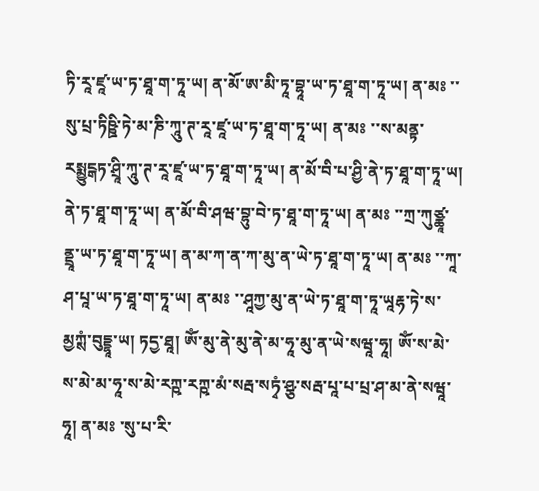ཏི་རཱ་ཛཱ་ཡ་ཏ་ཐཱ་ག་ཏཱ་ཡ། ན་མོ་ཨ་མི་ཏཱ་བྷཱ་ཡ་ཏ་ཐཱ་ག་ཏཱ་ཡ། ན་མཿ ་་སུ་པྲ་ཏིཥྛི་ཏེ་མ་ཎི་ཀཱུ་ཊ་རཱ་ཛཱ་ཡ་ཏ་ཐཱ་ག་ཏཱ་ཡ། ན་མཿ ་་ས་མནྟ་རསྨྱུངྒཏ་ཤྲཱི་ཀཱུ་ཊ་རཱ་ཛཱ་ཡ་ཏ་ཐཱ་ག་ཏཱ་ཡ། ན་མོ་བི་པ་ཤྱི་ནེ་ཏ་ཐཱ་ག་ཏཱ་ཡ། ནེ་ཏ་ཐཱ་ག་ཏཱ་ཡ། ན་མོ་བི་ཤཝ་བྷུ་བེ་ཏ་ཐཱ་ག་ཏཱ་ཡ། ན་མཿ ་་ཀྲ་ཀུཙྪཱ་ནྡྲཱ་ཡ་ཏ་ཐཱ་ག་ཏཱ་ཡ། ན་མ་ཀ་ན་ཀ་མུ་ན་ཡེ་ཏ་ཐཱ་ག་ཏཱ་ཡ། ན་མཿ ་་ཀཱ་ཤ་པཱ་ཡ་ཏ་ཐཱ་ག་ཏཱ་ཡ། ན་མཿ ་་ཤཱཀྱ་མུ་ན་ཡེ་ཏ་ཐཱ་ག་ཏཱ་ཡཱརྷ་ཏེ་ས་མྱཀྶཾ་བུདྡྷཱ་ཡ། ཏདྱ་ཐཱ། ཨོཾ་མུ་ནེ་མུ་ནེ་མ་ཧཱ་མུ་ན་ཡེ་སཝཱ་ཧཱ། ཨོཾ་ས་མེ་ས་མེ་མ་ཧཱ་ས་མེ་རཀྵ་རཀྵ་མཾ་སརྦ་སཏྭཾ་ཤྩ་སརྦ་པཱ་པ་པྲ་ཤ་མ་ནེ་སཝཱ་ཧཱ། ན་མཿ ་སུ་པ་རི་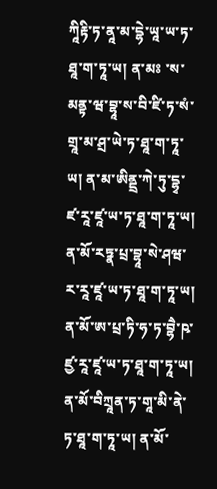ཀཱིརྟི་ཏ་ནཱ་མ་དྷེ་ཡཱ་ཡ་ཏ་ཐཱ་ག་ཏཱ་ཡ། ན་མཿ ་ས་མནྟ་ཝ་བྷཱ་ས་བི་ཛི་ཏ་སཾ་གྲཱ་མ་ཤྲ་ཡེ་ཏ་ཐཱ་ག་ཏཱ་ཡ། ན་མ་ཨིནྡྲ་ཀེ་ཏུ་དྷྭ་ཛ་རཱ་ཛཱ་ཡ་ཏ་ཐཱ་ག་ཏཱ་ཡ། ན་མོ་རཏྣ་པྲ་བྷཱ་སེ་ཤཝ་ར་རཱ་ཛཱ་ཡ་ཏ་ཐཱ་ག་ཏཱ་ཡ། ན་མོ་ཨ་པྲ་ཏི་ཧ་ཏ་བྷཻ་ཥ་ཛྱ་རཱ་ཛཱ་ཡ་ཏ་ཐཱ་ག་ཏཱ་ཡ། ན་མོ་བིཀྲཱན་ཏ་གཱ་མི་ནེ་ཏ་ཐཱ་ག་ཏཱ་ཡ། ན་མོ་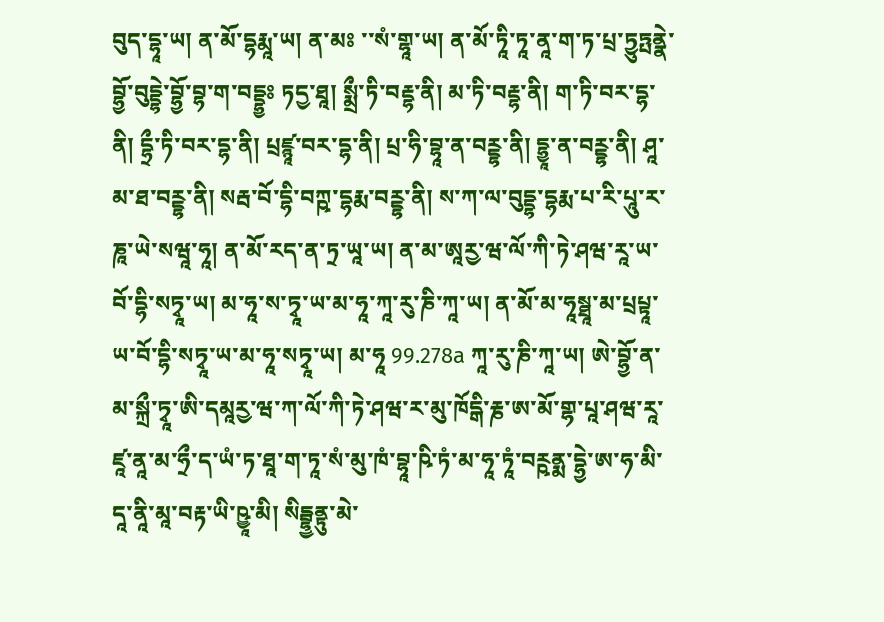བུད་དྷཱ་ཡ། ན་མོ་དྷརྨཱ་ཡ། ན་མཿ ་་སཾ་གྷཱ་ཡ། ན་མོ་ཏཱི་ཏཱ་ནཱ་ག་ཏ་པྲ་ཏྱུཏྤནྣེ་བྷྱོ་བུདྡྷེ་བྷྱོ་བྷ་ག་བདྡྷྱཿ ཏདྱ་ཐཱ། སྨྲྀ་ཏི་བརྡྷ་ནི། མ་ཏི་བརྡྷ་ནི། ག་ཏི་བར་དྷ་ནི། དྷྲྀ་ཏི་བར་དྷ་ནི། པྲཛྙཱ་བར་དྷ་ནི། པྲ་ཧི་བྷཱ་ན་བཪྡྷ་ནི། དྷྱཱ་ན་བཪྡྷ་ནི། ཤཱ་མ་ཐ་བཪྡྷ་ནི། སརྦ་བོ་དྷི་བཀྵ་དྷརྨ་བཪྡྷ་ནི། ས་ཀ་ལ་བུདྡྷ་དྷརྨ་པ་རི་པཱུ་ར་ཎཱ་ཡེ་སཝཱ་ཧཱ། ན་མོ་རད་ན་ཏྲ་ཡཱ་ཡ། ན་མ་ཨཱརྱ་ཝ་ལོ་ཀི་ཏེ་ཤཝ་རཱ་ཡ་བོ་དྷི་སཏྭཱ་ཡ། མ་ཧཱ་ས་ཏྭཱ་ཡ་མ་ཧཱ་ཀཱ་རུ་ཎི་ཀཱ་ཡ། ན་མོ་མ་ཧཱསྠཱ་མ་པྲཔྟཱ་ཡ་བོ་དྷི་སཏྭཱ་ཡ་མ་ཧཱ་སཏྭཱ་ཡ། མ་ཧཱ 99.278a ཀཱ་རུ་ཎི་ཀཱ་ཡ། ཨེ་བྷྱོ་ན་མ་སྐྲྀ་ཏྭཱ་ཨི་དམཱརྱ་ཝ་ཀ་ལོ་ཀི་ཏེ་ཤཝ་ར་མུ་ཁོདྒི་རྞ་ཨ་མོ་གྷ་པཱ་ཤཝ་རཱ་ཛཱ་ནཱ་མ་ཧྲྀ་ད་ཡཾ་ཏ་ཐཱ་ག་ཏཱ་སཾ་མུ་ཁཾ་བྷཱ་ཥི་ཏཾ་མ་ཧཱ་ཏཱཾ་བཪྵནྨ་དྷྱེ་ཨ་ཧ་མི་དཱ་ནཱི་མཱ་བརྟ་ཡི་ཥྱཱ་མི། སིདྦྷྱནྟུ་མེ་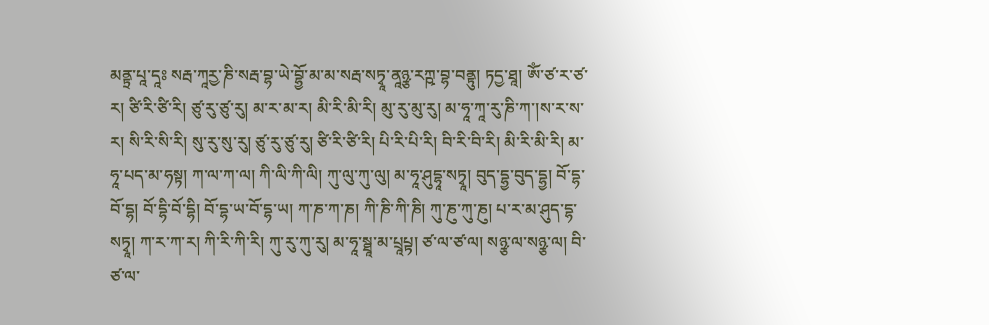མནྟྲ་པཱ་དཱཿ སརྦ་ཀཱརྱ་ཎི་སརྦ་བྷ་ཡེ་བྷྱོ་མ་མ་སརྦ་སཏྭཱ་ནཱཉྩ་རཀྵ་བྷ་བནྟུ། ཏདྱ་ཐཱ། ཨོཾ་ཙ་ར་ཙ་ར། ཙི་རི་ཙི་རི། ཙུ་རུ་ཙུ་རུ། མ་ར་མ་ར། མི་རི་མི་རི། མུ་རུ་མུ་རུ། མ་ཧཱ་ཀཱ་རུ་ཎི་ཀ་།ས་ར་ས་ར། སི་རི་སི་རི། སུ་རུ་སུ་རུ། ཙུ་རུ་ཙུ་རུ། ཙི་རི་ཙི་རི། པི་རི་པི་རི། བི་རི་བི་རི། མི་རི་མི་རི། མ་ཧཱ་པད་མ་ཧསྟ། ཀ་ལ་ཀ་ལ། ཀི་ལི་ཀི་ལི། ཀུ་ལུ་ཀུ་ལུ། མ་ཧཱ་ཤུདྷཱ་སཏྭཱ། བུད་དྷྱ་བུད་དྷྱ། བོ་དྷ་བོ་དྷ། བོ་དྷི་བོ་དྷི། བོ་དྷ་ཡ་བོ་དྷ་ཡ། ཀ་ཎ་ཀ་ཎ། ཀི་ཎི་ཀི་ཎི། ཀུ་ཎུ་ཀུ་ཎུ། པ་ར་མ་ཤུད་དྷ་སཏྭཱ། ཀ་ར་ཀ་ར། ཀི་རི་ཀི་རི། ཀུ་རུ་ཀུ་རུ། མ་ཧཱ་སྠཱ་མ་པྲཱཔྟ། ཙ་ལ་ཙ་ལ། སཉྩ་ལ་སཉྩ་ལ། བི་ཙ་ལ་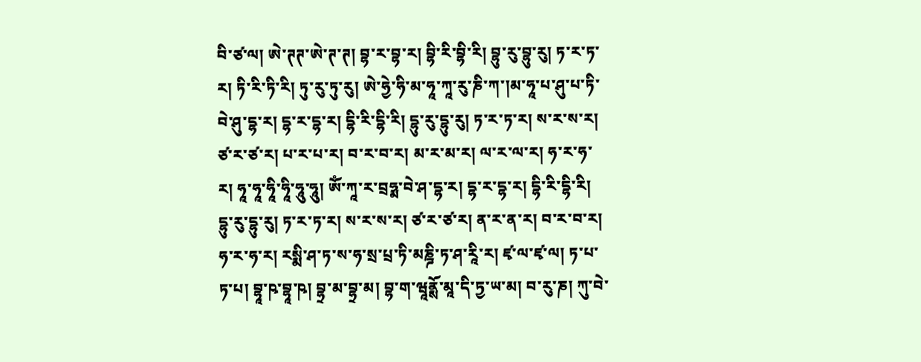བི་ཙ་ལ། ཨེ་ཊཊ་ཨེ་ཊ་ཊ། བྷ་ར་བྷ་ར། བྷི་རི་བྷི་རི། བྷུ་རུ་བྷུ་རུ། ཏ་ར་ཏ་ར། ཏི་རི་ཏི་རི། ཏུ་རུ་ཏུ་རུ། ཨེ་ཧྱེ་ཧི་མ་ཧཱ་ཀཱ་རུ་ཎི་ཀ་།མ་ཧཱ་པ་ཤུ་པ་ཏི་བེ་ཤུ་དྷ་ར། དྷ་ར་དྷ་ར། དྷི་རི་དྷི་རི། དྷུ་རུ་དྷུ་རུ། ཏ་ར་ཏ་ར། ས་ར་ས་ར། ཙ་ར་ཙ་ར། པ་ར་པ་ར། བ་ར་བ་ར། མ་ར་མ་ར། ལ་ར་ལ་ར། ཧ་ར་ཧ་ར། ཧཱ་ཧཱ་ཧཱི་ཧཱི་ཧཱུ་ཧཱུ། ཨོཾ་ཀཱ་ར་བྲཧྨ་བེ་ཤ་དྷ་ར། དྷ་ར་དྷ་ར། དྷི་རི་དྷི་རི། དྷུ་རུ་དྷུ་རུ། ཏ་ར་ཏ་ར། ས་ར་ས་ར། ཙ་ར་ཙ་ར། ན་ར་ན་ར། བ་ར་བ་ར། ཧ་ར་ཧ་ར། རསྨི་ཤ་ཏ་ས་ཧ་སྲ་པྲ་ཏི་མཎྜི་ཏ་ཤ་རཱི་ར། ཛྭ་ལ་ཛྭ་ལ། ཏ་པ་ཏ་པ། བྷཱ་ཥ་བྷཱ་ཥ། བྷྲ་མ་བྷྲ་མ། བྷ་ག་ཝཱནྶོ་མཱ་དི་ཏྱ་ཡ་མ། བ་རུ་ཎ། ཀུ་བེ་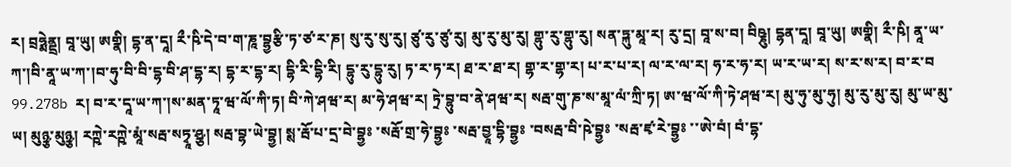ར། བྲཧྨེནྡྲ། བཱ་ཡུ། ཨགྣི། དྷ་ན་དཱ། རྀ་ཥི་དེ་བ་ག་ཎཱ་བྷྱརྩི་ཏ་ཙ་ར་ཎ། སུ་རུ་སུ་རུ། ཙུ་རུ་ཙུ་རུ། མུ་རུ་མུ་རུ། གྷུ་རུ་གྷུ་རུ། སན་ཏྐུ་མཱ་ར། རུ་དྲ། བཱ་ས་བ། བིཥྞུ། དྷན་དཱ། བཱ་ཡུ། ཨགྣི། རྀ་ཥི། ནཱ་ཡ་ཀ་།བི་ནཱ་ཡ་ཀ་།བ་ཧུ་བི་བི་དྷ་བི་ཤ་དྷ་ར། དྷ་ར་དྷ་ར། དྷི་རི་དྷི་རི། དྷུ་རུ་དྷུ་རུ། ཏ་ར་ཏ་ར། ཐ་ར་ཐ་ར། གྷ་ར་གྷ་ར། པ་ར་པ་ར། ལ་ར་ལ་ར། ཧ་ར་ཧ་ར། ཡ་ར་ཡ་ར། ས་ར་ས་ར། བ་ར་བ 99.278b ར། བ་ར་དཱ་ཡ་ཀ་།ས་མན་ཏཱ་ཝ་ལོ་ཀི་ཏ། བི་ཀེ་ཤཝ་ར། མ་ཧེ་ཤཝ་ར། ཏྲེ་བྷུ་བ་ནེ་ཤཝ་ར། སརྦ་གུ་ཎ་ས་མཱ་ལཾ་ཀྲི་ཏ། ཨ་ཝ་ལོ་ཀི་ཏེ་ཤཝ་ར། མུ་ཧུ་མུ་ཧུ། མུ་རུ་མུ་རུ། མུ་ཡ་མུ་ཡ། མུཉྩ་མུཉྩ། རཀྵེ་རཀྵེ་མཱཾ་སརྦ་སཏྭཱ་ཤྩ། སརྦ་བྷ་ཡེ་བྷྱ། སྶ་རྦོ་པ་དྲ་བེ་བྷྱཿ ་སརྦོ་གྲ་ཧེ་བྷྱཿ ་སརྦ་བྱཱ་དྷི་བྷྱཿ ་བསརྦ་བི་ཥེ་བྷྱཿ ་སརྦ་ཛྭ་རེ་བྷྱཿ ་་ཨེ་བཾ། བཾ་དྷ་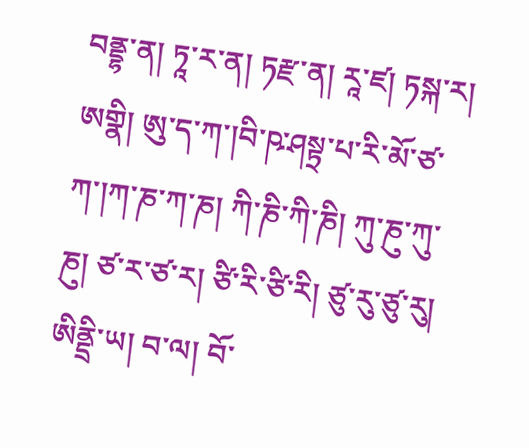བནྡྷ་ན། ཏཱ་ར་ན། ཏརྫ་ན། རཱ་ཛ། ཏསྐ་ར། ཨགྣི། ཨུ་ད་ཀ་།བི་ཥ་ཤསྟྲ་པ་རི་མོ་ཙ་ཀ་།ཀ་ཎ་ཀ་ཎ། ཀི་ཎི་ཀི་ཎི། ཀུ་ཎུ་ཀུ་ཎུ། ཙ་ར་ཙ་ར། ཙི་རི་ཙི་རི། ཙུ་རུ་ཙུ་རུ། ཨིནྡྲི་ཡ། བ་ལ། བོ་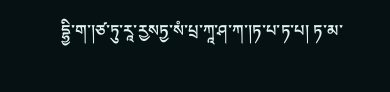དྷྱི་ག་།ཙ་ཏུ་རཱ་རྱསཏྱ་སཾ་པྲ་ཀཱ་ཤ་ཀ་།ཏ་པ་ཏ་པ། ཏ་མ་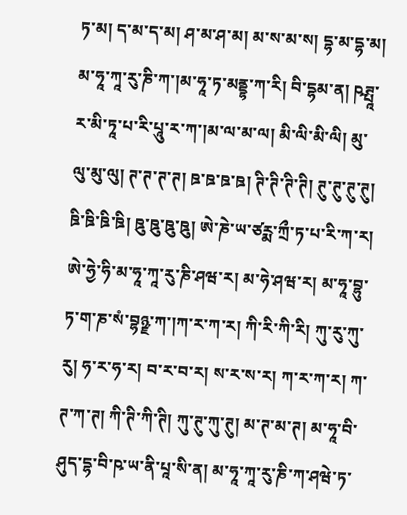ཏ་མ། ད་མ་ད་མ། ཤ་མ་ཤ་མ། མ་ས་མ་ས། དྷ་མ་དྷ་མ། མ་ཧཱ་ཀཱ་རུ་ཎི་ཀ་།མ་ཧཱ་ཏ་མནྡྷ་ཀ་རི། བི་དྷམ་ན། ཥཊྤཱ་ར་མི་ཏཱ་པ་རི་པཱུ་ར་ཀ་།མ་ལ་མ་ལ། མི་ལི་མི་ལི། མུ་ལུ་མུ་ལུ། ཊ་ཊ་ཊ་ཊ། ཋ་ཋ་ཋ་ཋ། ཊི་ཊི་ཊི་ཊི། ཊུ་ཊུ་ཊུ་ཊུ། ཋི་ཋི་ཋི་ཋི། ཋུ་ཋུ་ཋུ་ཋུ། ཨེ་ཎེ་ཡ་ཙཪྨ་ཀྲྀ་ཏ་པ་རི་ཀ་ར། ཨེ་ཧྱེ་ཧི་མ་ཧཱ་ཀཱ་རུ་ཎི་ཤཝ་ར། མ་ཧེ་ཤཝ་ར། མ་ཧཱ་བྷུ་ཏ་ག་ཎ་སཾ་བྷཉྫ་ཀ་།ཀ་ར་ཀ་ར། ཀི་རི་ཀི་རི། ཀུ་རུ་ཀུ་རུ། ཧ་ར་ཧ་ར། བ་ར་བ་ར། ས་ར་ས་ར། ཀ་ར་ཀ་ར། ཀ་ཊ་ཀ་ཊ། ཀི་ཊི་ཀི་ཊི། ཀུ་ཊུ་ཀུ་ཊུ། མ་ཊ་མ་ཊ། མ་ཧཱ་བི་ཤུད་དྷ་བི་ཥ་ཡ་ནི་པཱ་སི་ན། མ་ཧཱ་ཀཱ་རུ་ཎི་ཀ་ཤཝེ་ཏ་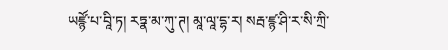ཡཛྙོ་པ་བཱི་ཏ། རཏྣ་མ་ཀུ་ཊ། མཱ་ལཱ་དྷ་ར། སརྦ་ཛྙ་ཤི་ར་སི་ཀྲི་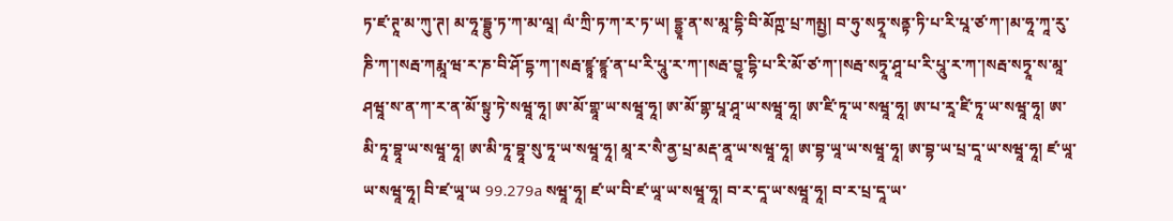ཏ་ཛ་ཊཱ་མ་ཀུ་ཊ། མ་ཧཱ་དྦྷུ་ཏ་ཀ་མ་ལཱ། ལཾ་ཀྲི་ཏ་ཀ་ར་ཏ་ཡ། དྷྱཱ་ན་ས་མཱ་དྷི་བི་མོཀྵ་པྲ་ཀམྤྱ། བ་ཧུ་སཏྭཱ་སནྟ་ཏི་པ་རི་པཱ་ཙ་ཀ་།མ་ཧཱ་ཀཱ་རུ་ཎི་ཀ་།སརྦ་ཀརྨཱ་ཝ་ར་ཎ་བི་ཤོ་དྷ་ཀ་།སརྦ་ཛྙཱ་ཛྙཱ་ན་པ་རི་པཱུ་ར་ཀ་།སརྦ་བྱཱ་དྷི་པ་རི་མོ་ཙ་ཀ་།སརྦ་སཏྭཱ་ཤཱ་པ་རི་པཱུ་ར་ཀ་།སརྦ་སཏྭཱ་ས་མཱ་ཤཝཱ་ས་ན་ཀ་ར་ན་མོ་སྟུ་ཏེ་སཝཱ་ཧཱ། ཨ་མོ་གྷཱ་ཡ་སཝཱ་ཧཱ། ཨ་མོ་གྷ་པཱ་ཤཱ་ཡ་སཝཱ་ཧཱ། ཨ་ཛི་ཏཱ་ཡ་སཝཱ་ཧཱ། ཨ་པ་རཱ་ཛི་ཏཱ་ཡ་སཝཱ་ཧཱ། ཨ་མི་ཏཱ་བྷཱ་ཡ་སཝཱ་ཧཱ། ཨ་མི་ཏཱ་བྷཱ་སུ་ཏཱ་ཡ་སཝཱ་ཧཱ། མཱ་ར་སཻ་ནྱ་པྲ་མརྡ་ནཱ་ཡ་སཝཱ་ཧཱ། ཨ་བྷ་ཡཱ་ཡ་སཝཱ་ཧཱ། ཨ་བྷ་ཡ་པྲ་དཱ་ཡ་སཝཱ་ཧཱ། ཛ་ཡཱ་ཡ་སཝཱ་ཧཱ། བི་ཛ་ཡཱ་ཡ 99.279a སཝཱ་ཧཱ། ཛ་ཡ་བི་ཛ་ཡཱ་ཡ་སཝཱ་ཧཱ། བ་ར་དཱ་ཡ་སཝཱ་ཧཱ། བ་ར་པྲ་དཱ་ཡ་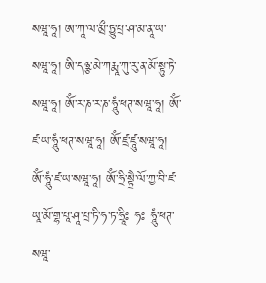སཝཱ་ཧཱ། ཨ་ཀཱ་ལ་མྲྀ་ཏྱུ་པྲ་ཤ་མ་ནཱ་ཡ་སཝཱ་ཧཱ། ཨི་དཉྩ་མེ་ཀརྨཱ་ཀུ་རུ་ན་མོ་སྟུ་ཏེ་སཝཱ་ཧཱ། ཨོཾ་ར་ཎ་ར་ཎ་ཧཱུཾ་ཕཊ་སཝཱ་ཧཱ། ཨོཾ་ཛ་ཡ་ཧཱུཾ་ཕཊ་སཝཱ་ཧཱ། ཨོཾ་ཛྲ་ཛཱུ་སཝཱ་ཧཱ། ཨོཾ་ཧཱུཾ་ཛ་ཡ་སཝཱ་ཧཱ། ཨོཾ་ཧྲི་སྟྲཻ་ལོ་ཀྱ་བི་ཛ་ཡཱ་མོ་གྷ་པཱ་ཤཱ་པྲ་ཏི་ཧ་ཏ་ཧྲཱིཿ ཧཿ ཧཱུཾ་ཕཊ་སཝཱ་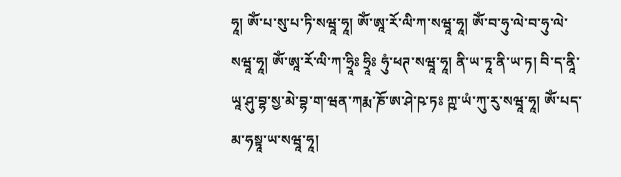ཧཱ། ཨོཾ་པ་སུ་པ་ཏི་སཝཱ་ཧཱ། ཨོཾ་ཨཱ་རོ་ལི་ཀ་སཝཱ་ཧཱ། ཨོཾ་བ་ཧུ་ལེ་བ་ཧུ་ལེ་སཝཱ་ཧཱ། ཨོཾ་ཨཱ་རོ་ལི་ཀ་ཧྲཱིཿ ཧྲཱིཿ ཧུཾ་ཕཊ་སཝཱ་ཧཱ། ནི་ཡ་ཏཱ་ནི་ཡ་ཏ། བི་ད་ནཱི་ཡཱ་ཤུ་བྷ་སྱ་མེ་བྷ་ག་ཝན་ཀརྨ་ཎོ་ཨ་ཤེ་ཥ་ཏཿ ཀྵ་ཡཾ་ཀུ་རུ་སཝཱ་ཧཱ། ཨོཾ་པད་མ་ཧསྟཱ་ཡ་སཝཱ་ཧཱ།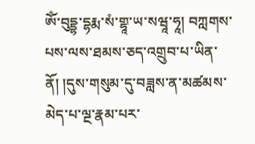ཨོཾ་བུདྡྷ་དྷརྨ་སཾ་གྷཱ་ཡ་སཝཱ་ཧཱ། བཀླགས་པས་ལས་ཐམས་ཅད་འགྲུབ་པ་ཡིན་ནོ། །དུས་གསུམ་དུ་བཟླས་ན་མཚམས་མེད་པ་ལྔ་རྣམ་པར་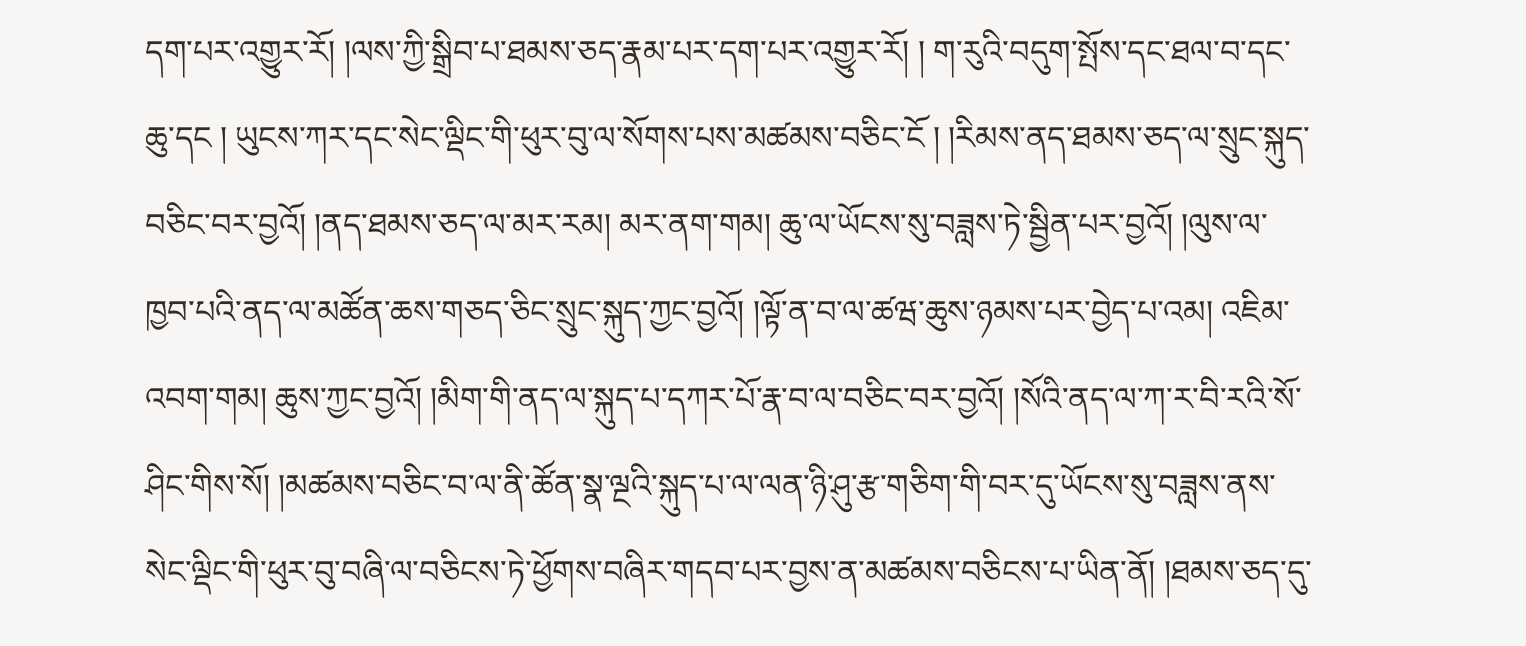དག་པར་འགྱུར་རོ། །ལས་ཀྱི་སྒྲིབ་པ་ཐམས་ཅད་རྣམ་པར་དག་པར་འགྱུར་རོ། ། ག་རུའི་བདུག་སྤོས་དང་ཐལ་བ་དང་ཆུ་དང ། ཡུངས་ཀར་དང་སེང་ལྡིང་གི་ཕུར་བུ་ལ་སོགས་པས་མཚམས་བཅིང་ངོ ། །རིམས་ནད་ཐམས་ཅད་ལ་སྲུང་སྐུད་བཅིང་བར་བྱའོ། །ནད་ཐམས་ཅད་ལ་མར་རམ། མར་ནག་གམ། ཆུ་ལ་ཡོངས་སུ་བཟླས་ཏེ་སྦྱིན་པར་བྱའོ། །ལུས་ལ་ཁྱབ་པའི་ནད་ལ་མཚོན་ཆས་གཅད་ཅིང་སྲུང་སྐུད་ཀྱང་བྱའོ། །ལྟོ་ན་བ་ལ་ཚཝ་ཆུས་ཉམས་པར་བྱེད་པ་འམ། འཇིམ་འབག་གམ། ཆུས་ཀྱང་བྱའོ། །མིག་གི་ནད་ལ་སྐུད་པ་དཀར་པོ་རྣ་བ་ལ་བཅིང་བར་བྱའོ། །སོའི་ནད་ལ་ཀ་ར་བི་རའི་སོ་ཤིང་གིས་སོ། །མཚམས་བཅིང་བ་ལ་ནི་ཚོན་སྣ་ལྔའི་སྐུད་པ་ལ་ལན་ཉི་ཤུ་རྩ་གཅིག་གི་བར་དུ་ཡོངས་སུ་བཟླས་ནས་སེང་ལྡིང་གི་ཕུར་བུ་བཞི་ལ་བཅིངས་ཏེ་ཕྱོགས་བཞིར་གདབ་པར་བྱས་ན་མཚམས་བཅིངས་པ་ཡིན་ནོ། །ཐམས་ཅད་དུ་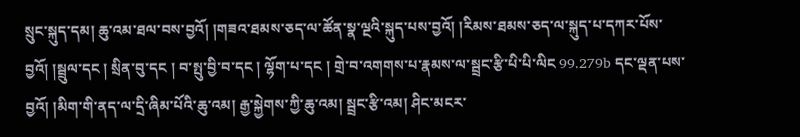སྲུང་སྐུད་དམ། ཆུ་འམ་ཐལ་བས་བྱའོ། །གཟའ་ཐམས་ཅད་ལ་ཚོན་སྣ་ལྔའི་སྐུད་པས་བྱའོ། །རིམས་ཐམས་ཅད་ལ་སྐུད་པ་དཀར་པོས་བྱའོ། །སྦྲུལ་དང ། སྲིན་བུ་དང ། བ་སྤུ་བྱི་བ་དང ། ལྷོག་པ་དང ། གྲེ་བ་འགགས་པ་རྣམས་ལ་སྦྲང་རྩི་པི་པི་ལིང 99.279b དང་ལྡན་པས་བྱའོ། །མིག་གི་ནད་ལ་དྲི་ཞིམ་པོའི་ཆུ་འམ། རྒྱ་སྐྱེགས་ཀྱི་ཆུ་འམ། སྦྲང་རྩི་འམ། ཤིང་མངར་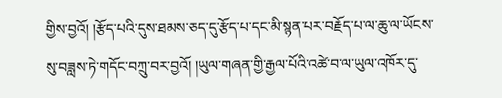གྱིས་བྱའོ། །རྩོད་པའི་དུས་ཐམས་ཅད་དུ་རྩོད་པ་དང་མི་སྙན་པར་བརྗོད་པ་ལ་ཆུ་ལ་ཡོངས་སུ་བཟླས་ཏེ་གདོང་བཀྲུ་བར་བྱའོ། །ཡུལ་གཞན་གྱི་རྒྱལ་པོའི་འཚེ་བ་ལ་ཡུལ་འཁོར་དུ་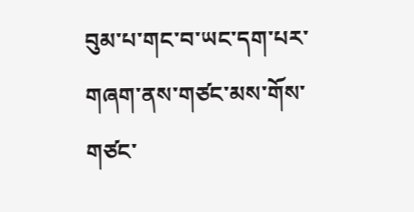བུམ་པ་གང་བ་ཡང་དག་པར་གཞག་ནས་གཙང་མས་གོས་གཙང་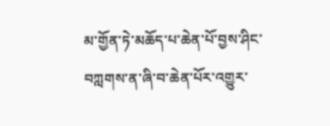མ་གྱོན་ཏེ་མཆོད་པ་ཆེན་པོ་བྱས་ཤིང་བཀླགས་ན་ཞི་བ་ཆེན་པོར་འགྱུར་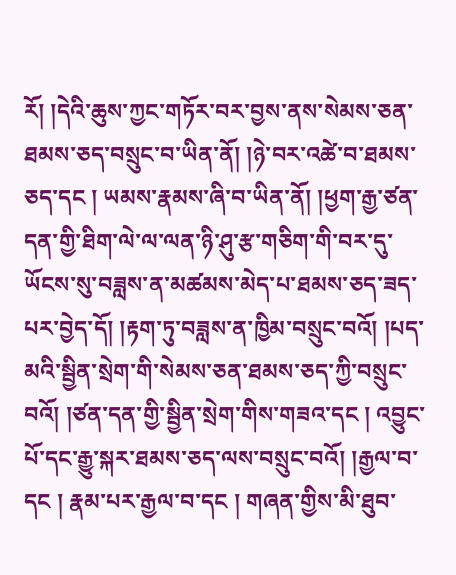རོ། །དེའི་ཆུས་ཀྱང་གཏོར་བར་བྱས་ནས་སེམས་ཅན་ཐམས་ཅད་བསྲུང་བ་ཡིན་ནོ། །ཉེ་བར་འཚེ་བ་ཐམས་ཅད་དང ། ཡམས་རྣམས་ཞི་བ་ཡིན་ནོ། །ཕྱག་རྒྱ་ཙན་དན་གྱི་ཐིག་ལེ་ལ་ལན་ཉི་ཤུ་རྩ་གཅིག་གི་བར་དུ་ཡོངས་སུ་བཟླས་ན་མཚམས་མེད་པ་ཐམས་ཅད་ཟད་པར་བྱེད་དོ། །རྟག་ཏུ་བཟླས་ན་ཁྱིམ་བསྲུང་བའོ། །པད་མའི་སྦྱིན་སྲེག་གི་སེམས་ཅན་ཐམས་ཅད་ཀྱི་བསྲུང་བའོ། །ཙན་དན་གྱི་སྦྱིན་སྲེག་གིས་གཟའ་དང ། འབྱུང་པོ་དང་རྒྱུ་སྐར་ཐམས་ཅད་ལས་བསྲུང་བའོ། །རྒྱལ་བ་དང ། རྣམ་པར་རྒྱལ་བ་དང ། གཞན་གྱིས་མི་ཐུབ་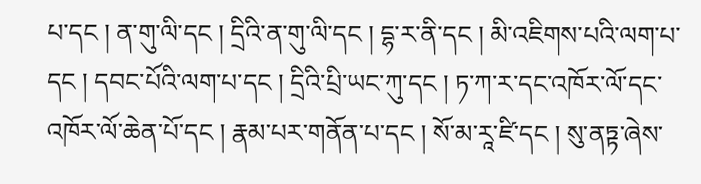པ་དང ། ན་གུ་ལི་དང ། དྲིའི་ན་གུ་ལི་དང ། དྷ་ར་ནི་དང ། མི་འཇིགས་པའི་ལག་པ་དང ། དབང་པོའི་ལག་པ་དང ། དྲིའི་པྲི་ཡང་ཀུ་དང ། ཏ་ཀ་ར་དང་འཁོར་ལོ་དང་འཁོར་ལོ་ཆེན་པོ་དང ། རྣམ་པར་གནོན་པ་དང ། སོ་མ་རཱ་ཛི་དང ། སུ་ནཏྟ་ཞེས་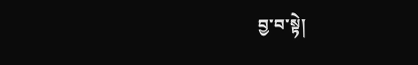བྱ་བ་སྟེ།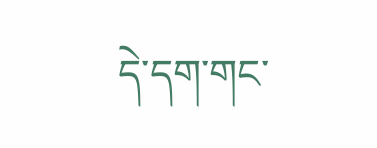དེ་དག་གང་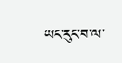ཡང་རུང་བ་ལ་